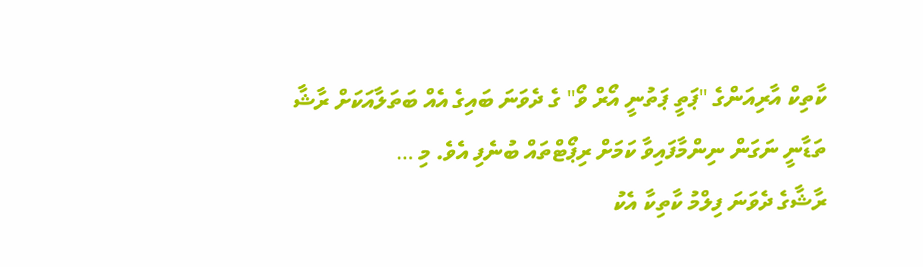ކާތިކް އާރިއަންގެ "ޕަތީ ޕަތުނީ އޯރް ވޯ" ގެ ދެވަނަ ބައިގެ އެއް ބަތަލާއަކަށް ރާޝާ ތަޑާނީ ނަގަން ނިންމާފައިވާ ކަމަށް ރިޕޯޓްތައް ބުނެފި އެވެ. މި …
ރާޝާގެ ދެވަނަ ފިލްމު ކާތިކާ އެކު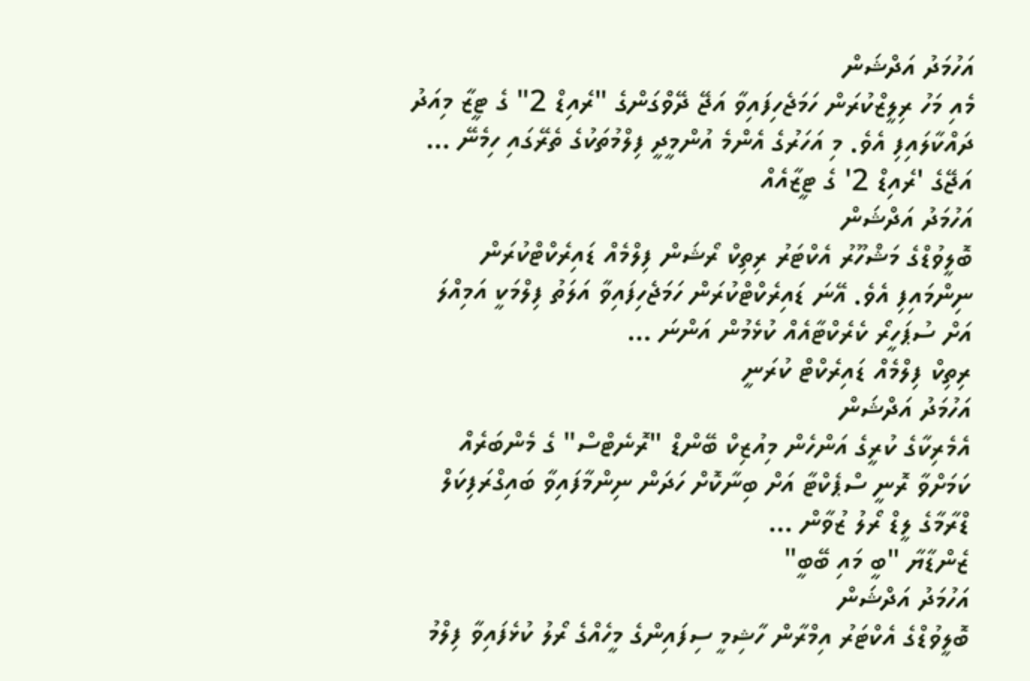އަހުމަދު އަދްޝަން
މެއި މަހު ރިލީޒްކުރަން ހަމަޖެހިފައިވާ އަޖޭ ދޭވްގަންގެ "ރެއިޑް 2" ގެ ޓީޒާ މިއަދު ދައްކާލައިފި އެވެ. މި އަހަރުގެ އެންމެ އުންމީދީ ފިލްމުތަކުގެ ތެރޭގައި ހިމެނޭ …
އަޖޭގެ 'ރެއިޑް 2' ގެ ޓީޒާއެއް
އަހުމަދު އަދްޝަން
ބޮލީވުޑްގެ މަޝްހޫރު އެކްޓަރު ރިތިކް ރޯޝަން ފިލްމެއް ޑައިރެކްޓްކުރަން ނިންމައިފި އެވެ. އޭނަ ޑައިރެކްޓްކުރަން ހަމަޖެހިފައިވާ އަލަތު ފިލްމަކީ އަމިއްލަ އަށް ސުޕަހީރޯ ކެރެކްޓާއެއް ކުޅެމުން އަންނަ …
ރިތިކް ފިލްމެއް ޑައިރެކްޓް ކުރަނީ
އަހުމަދު އަދްޝަން
އެމެރިކާގެ ކުރީގެ އަންހެން މިއުޒިކް ބޭންޑް "ރޮނެޓްސް" ގެ މެންބަރެއް ކަމަށްވާ ރޮނީ ސްޕެކްޓާ އަށް ބިނާކޮށް ހަދަން ނިންމާފައިވާ ބައިގްރަފިކަލް ޑްރާމާގެ ލީޑް ރޯލު ޒުވާން …
ޒެންޑާޔާ "ބީ މައި ބޭބީ"
އަހުމަދު އަދްޝަން
ބޮލީވުޑްގެ އެކްޓަރު އިމްރާން ހާޝިމީ ސިފައިންގެ މީހެއްގެ ރޯލު ކުޅެފައިވާ ފިލްމު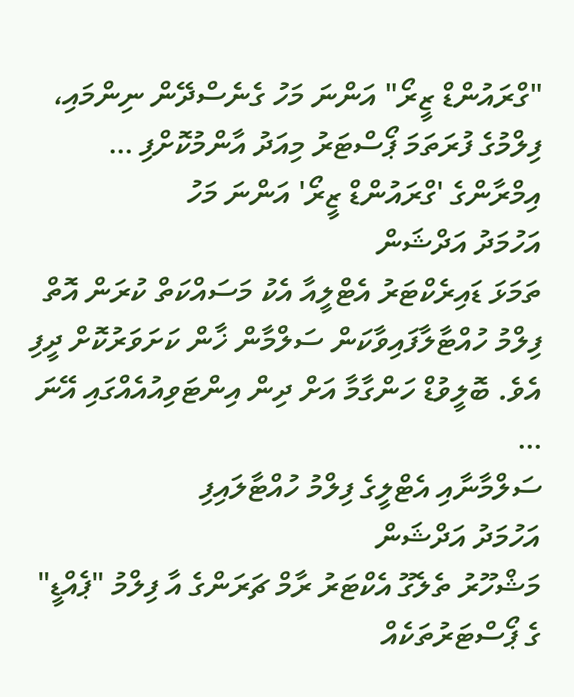"ގްރައުންޑް ޒީރޯ" އަންނަ މަހު ގެނެސްދޭން ނިންމައި، ފިލްމުގެ ފުރަތަމަ ޕޯސްޓަރު މިއަދު އާންމުކޮށްފި …
އިމްރާންގެ 'ގްރައުންޑް ޒީރޯ' އަންނަ މަހު
އަހުމަދު އަދްޝަން
ތަމަޅަ ޑައިރެކްޓަރު އެޓްލީއާ އެކު މަސައްކަތް ކުރަން އޮތް ފިލްމު ހުއްޓާލާފައިވާކަން ސަލްމާން ޚާން ކަށަވަރުކޮށް ދީފި އެވެ. ބޮލީވުޑް ހަންގާމާ އަށް ދިން އިންޓަވިއުއެއްގައި އޭނަ …
ސަލްމާނާއި އެޓްލީގެ ފިލްމު ހުއްޓާލައިފި
އަހުމަދު އަދްޝަން
މަޝްހޫރު ތެލެގޫ އެކްޓަރު ރާމް ޗަރަންގެ އާ ފިލްމު "ޕެއްޑީ" ގެ ޕޯސްޓަރުތަކެއް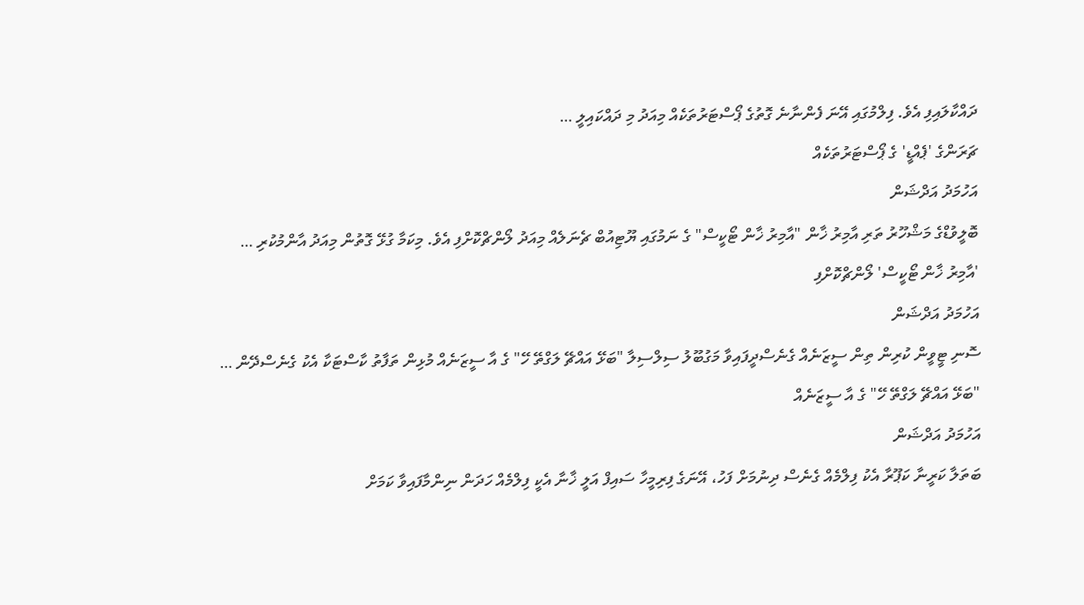ދައްކާލައިފި އެވެ. ފިލްމުގައި އޭނަ ފެންނާނެ ގޮތުގެ ޕޯސްޓަރުތަކެއް މިއަދު މި ދައްކައިލީ …
ޗަރަންގެ 'ޕެއްޑީ' ގެ ޕޯސްޓަރުތަކެއް
އަހުމަދު އަދްޝަން
ބޮލީވުޑްގެ މަޝްހޫރު ތަރި އާމިރު ޚާން "އާމިރު ޚާން ޓޯކީސް" ގެ ނަމުގައި ޔޫޓިއުބް ޗެނަލެއް މިއަދު ލޯންޗްކޮށްފި އެވެ. މިކަމާ ގުޅޭ ގޮތުން މިއަދު އާންމުކުރި …
'އާމިރު ޚާން ޓޯކީސް' ލޯންޗްކޮށްފި
އަހުމަދު އަދްޝަން
ސޮނި ޓީވީން ކުރިން ތިން ސީޒަނެއް ގެނެސްދީފައިވާ މަގުބޫލު ސިލްސިލާ "ބަޅޭ އައްޗޭ ލަގްތޭ ހޭ" ގެ އާ ސީޒަނެއް މުޅިން ތަފާތު ކާސްޓަކާ އެކު ގެނެސްދޭން …
"ބަޅޭ އައްޗޭ ލަގްތޭ ހޭ" ގެ އާ ސީޒަނެއް
އަހުމަދު އަދްޝަން
ބަތަލާ ކަރީނާ ކަޕޫރާ އެކު ފިލްމެއް ގެނެސް ދިނުމަށް ފަހު، އޭނަގެ ފިރިމީހާ ސައިފް އަލީ ޚާނާ އެކީ ފިލްމެއް ހަދަން ނިންމާފައިވާ ކަމަށް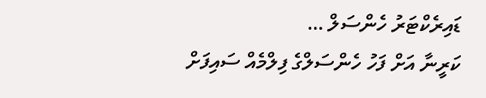ޑައިރެކްޓަރު ހެންސަލް …
ކަރީނާ އަށް ފަހު ހެންސަލްގެ ފިލްމެއް ސައިފަށް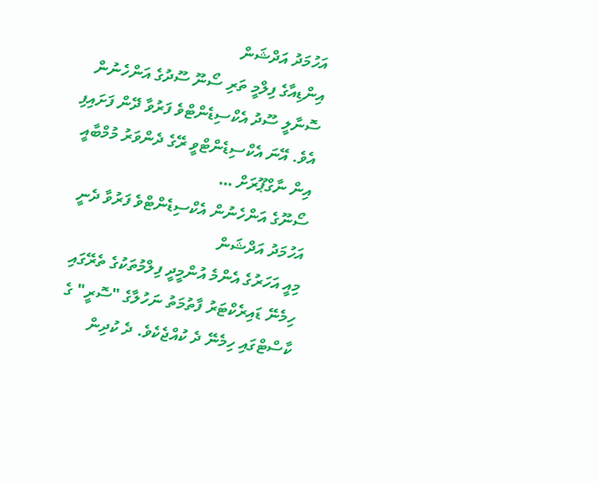އަހުމަދު އަދްޝަން
އިންޑިއާގެ ފިލްމީ ތަރި ސޯނޫ ސޫދުގެ އަންހެނުން ސޮނާލީ ސޫދު އެކްސިޑެންޓްވެ ފަރުވާ ދޭން ފަށައިފި އެވެ. އޭނަ އެކްސިޑެންޓްވީ ރޭގެ ދެންވަރު މުމްބާއީ އިން ނާގްޕޫރަށް …
ސޯނޫގެ އަންހެނުން އެކްސިޑެންޓްވެ ފަރުވާ ދެނީ
އަހުމަދު އަދްޝަން
މިއީ އަހަރުގެ އެންމެ އުންމީދީ ފިލްމުތަކުގެ ތެރޭގައި ހިމެނޭ ޑައިރެކްޓަރު ފާތުމަތު ނަހުލާގެ "ސޮރީ" ގެ ކާސްޓްގައި ހިމެނޭ ދެ ކުއްޖެކެވެ. ދެ ކުދިން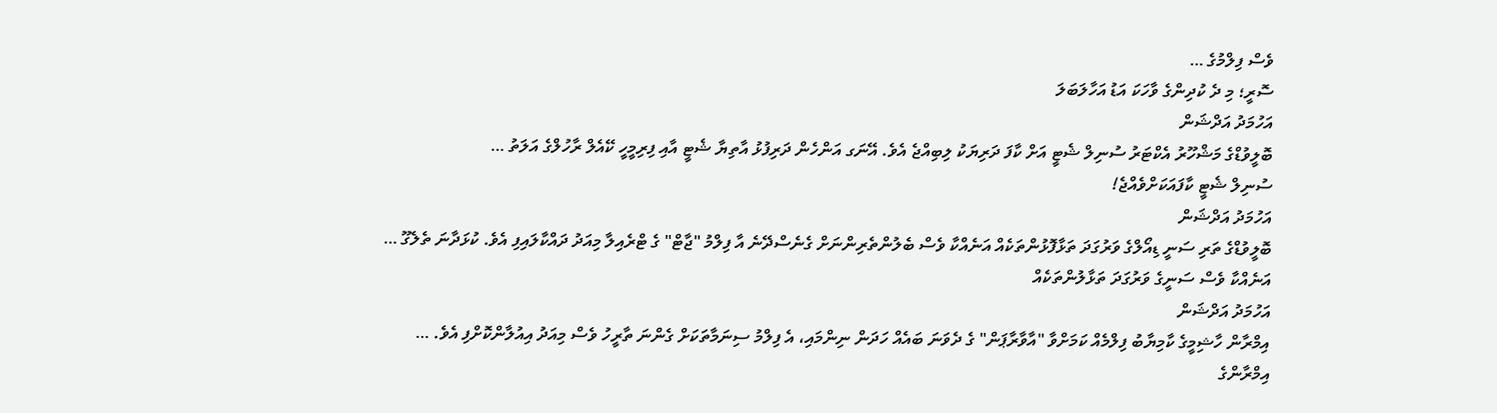ވެސް ފިލްމުގެ …
ސޮރީ؛ މި ދެ ކުދިންގެ ވާހަކަ އަޑު އަހާލަބަލަ
އަހުމަދު އަދްޝަން
ބޮލީވުޑްގެ މަޝްހޫރު އެކްޓަރު ސުނިލް ޝެޓީ އަށް ކާފަ ދަރިޔަކު ލިބިއްޖެ އެވެ. އޭނަގ އަންހެން ދަރިފުޅު އާތިޔާ ޝެޓީ އާއި ފިރިމީހީ ކޭއެލް ރާހުލްގެ އަލަތު …
ސުނިލް ޝެޓީ ކާފައަކަށްވެއްޖެ!
އަހުމަދު އަދްޝަން
ބޮލީވުޑްގެ ތަރި ސަނީ ޑިއޯލްގެ ވަރުގަދަ ތަޅާފޮޅުންތަކެއް އަނެއްކާ ވެސް ބެލުންތެރިންނަށް ގެނެސްދޭނެ އާ ފިލްމު "ޖާޓް" ގެ ޓްރެއިލާ މިއަދު ދައްކާލައިފި އެވެ. ކުޅަދާނަ ތެލެގޫ …
އަނެއްކާ ވެސް ސަނީގެ ވަރުގަދަ ތަޅާލުންތަކެއް
އަހުމަދު އަދްޝަން
އިމްރާން ހާޝިމީގެ ކާމިޔާބު ފިލްމެއް ކަމަށްވާ "އާވާރާޕަން" ގެ ދެވަނަ ބައެއް ހަދަން ނިންމައި، އެ ފިލްމު ސިނަމާތަކަށް ގެންނަ ތާރީހު ވެސް މިއަދު އިއުލާންކޮށްފި އެވެ. …
އިމްރާންގެ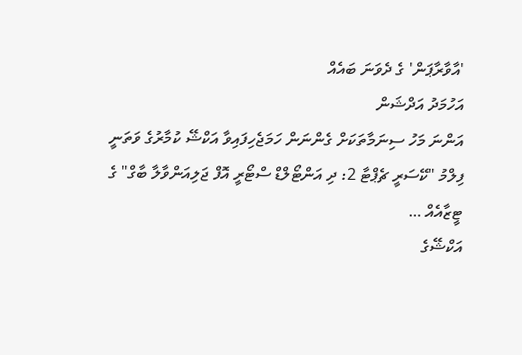'އާވާރާޕަން' ގެ ދެވަނަ ބައެއް
އަހުމަދު އަދްޝަން
އަންނަ މަހު ސިނަމާތަކަށް ގެންނަން ހަމަޖެހިފައިވާ އަކްޝޭ ކުމާރުގެ ވަތަނީ ފިލްމު "ކޭސަރީ ޗެޕްޓާ 2: ދި އަންޓޯލްޑް ސްޓޯރީ އޮފް ޖަލިއަންވާލާ ބާގް" ގެ ޓީޒާއެއް …
އަކްޝޭގެ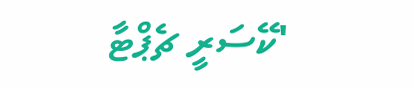'ކޭސަރީ ޗެޕްޓާ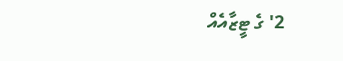2' ގެ ޓީޒާއެއް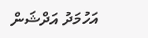އަހުމަދު އަދްޝަން